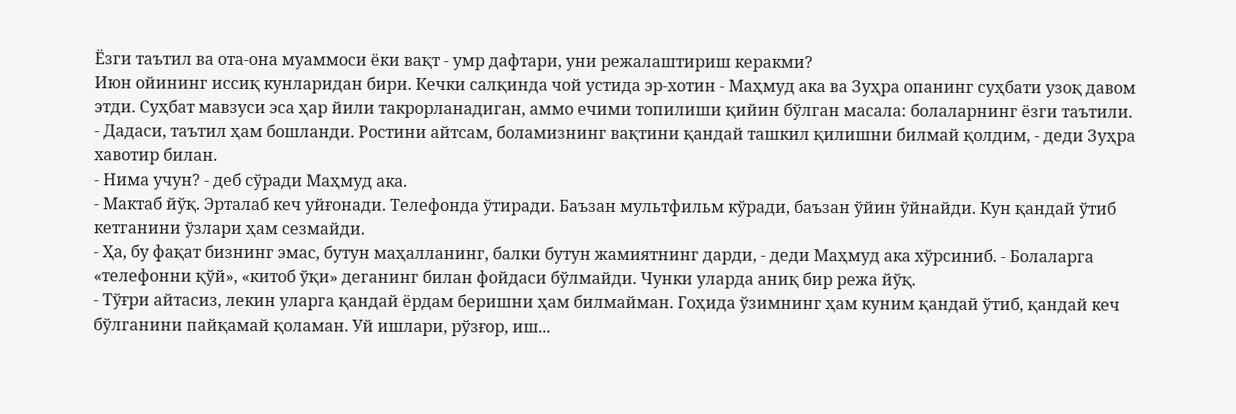Ёзги таътил ва ота-она муаммоси ёки вақт - умр дафтари, уни режалаштириш керакми?
Июн ойининг иссиқ кунларидан бири. Кечки салқинда чой устида эр-хотин - Маҳмуд ака ва Зуҳра опанинг суҳбати узоқ давом этди. Суҳбат мавзуси эса ҳар йили такрорланадиган, аммо ечими топилиши қийин бўлган масала: болаларнинг ёзги таътили.
- Дадаси, таътил ҳам бошланди. Ростини айтсам, боламизнинг вақтини қандай ташкил қилишни билмай қолдим, - деди Зуҳра хавотир билан.
- Нима учун? - деб сўради Маҳмуд ака.
- Мактаб йўқ. Эрталаб кеч уйғонади. Телефонда ўтиради. Баъзан мультфильм кўради, баъзан ўйин ўйнайди. Кун қандай ўтиб кетганини ўзлари ҳам сезмайди.
- Ҳа, бу фақат бизнинг эмас, бутун маҳалланинг, балки бутун жамиятнинг дарди, - деди Маҳмуд ака хўрсиниб. - Болаларга «телефонни қўй», «китоб ўқи» деганинг билан фойдаси бўлмайди. Чунки уларда аниқ бир режа йўқ.
- Тўғри айтасиз, лекин уларга қандай ёрдам беришни ҳам билмайман. Гоҳида ўзимнинг ҳам куним қандай ўтиб, қандай кеч бўлганини пайқамай қоламан. Уй ишлари, рўзғор, иш...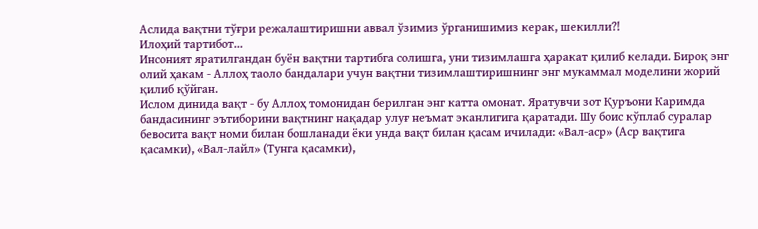Аслида вақтни тўғри режалаштиришни аввал ўзимиз ўрганишимиз керак, шекилли?!
Илоҳий тартибот...
Инсоният яратилгандан буён вақтни тартибга солишга, уни тизимлашга ҳаракат қилиб келади. Бироқ энг олий ҳакам - Аллоҳ таоло бандалари учун вақтни тизимлаштиришнинг энг мукаммал моделини жорий қилиб қўйган.
Ислом динида вақт - бу Аллоҳ томонидан берилган энг катта омонат. Яратувчи зот Қуръони Каримда бандасининг эътиборини вақтнинг нақадар улуғ неъмат эканлигига қаратади. Шу боис кўплаб суралар бевосита вақт номи билан бошланади ёки унда вақт билан қасам ичилади: «Вал-аср» (Аср вақтига қасамки), «Вал-лайл» (Тунга қасамки),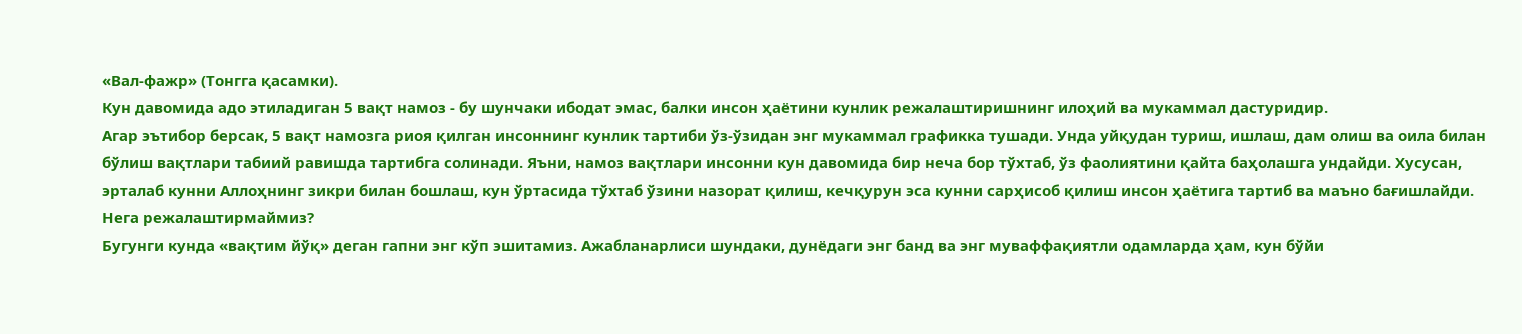«Вал-фажр» (Тонгга қасамки).
Кун давомида адо этиладиган 5 вақт намоз - бу шунчаки ибодат эмас, балки инсон ҳаётини кунлик режалаштиришнинг илоҳий ва мукаммал дастуридир.
Агар эътибор берсак, 5 вақт намозга риоя қилган инсоннинг кунлик тартиби ўз-ўзидан энг мукаммал графикка тушади. Унда уйқудан туриш, ишлаш, дам олиш ва оила билан бўлиш вақтлари табиий равишда тартибга солинади. Яъни, намоз вақтлари инсонни кун давомида бир неча бор тўхтаб, ўз фаолиятини қайта баҳолашга ундайди. Хусусан, эрталаб кунни Аллоҳнинг зикри билан бошлаш, кун ўртасида тўхтаб ўзини назорат қилиш, кечқурун эса кунни сарҳисоб қилиш инсон ҳаётига тартиб ва маъно бағишлайди.
Нега режалаштирмаймиз?
Бугунги кунда «вақтим йўқ» деган гапни энг кўп эшитамиз. Ажабланарлиси шундаки, дунёдаги энг банд ва энг муваффақиятли одамларда ҳам, кун бўйи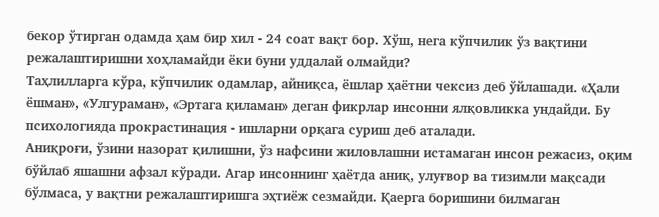бекор ўтирган одамда ҳам бир хил - 24 соат вақт бор. Хўш, нега кўпчилик ўз вақтини режалаштиришни хоҳламайди ёки буни уддалай олмайди?
Таҳлилларга кўра, кўпчилик одамлар, айниқса, ёшлар ҳаётни чексиз деб ўйлашади. «Ҳали ёшман», «Улгураман», «Эртага қиламан» деган фикрлар инсонни ялқовликка ундайди. Бу психологияда прокрастинация - ишларни орқага суриш деб аталади.
Аниқроғи, ўзини назорат қилишни, ўз нафсини жиловлашни истамаган инсон режасиз, оқим бўйлаб яшашни афзал кўради. Агар инсоннинг ҳаётда аниқ, улуғвор ва тизимли мақсади бўлмаса, у вақтни режалаштиришга эҳтиёж сезмайди. Қаерга боришини билмаган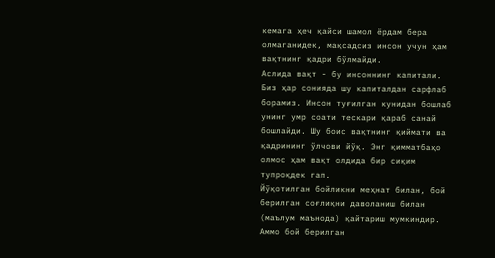кемага ҳеч қайси шамол ёрдам бера олмаганидек, мақсадсиз инсон учун ҳам вақтнинг қадри бўлмайди.
Аслида вақт - бу инсоннинг капитали. Биз ҳар сонияда шу капиталдан сарфлаб борамиз. Инсон туғилган кунидан бошлаб унинг умр соати тескари қараб санай бошлайди. Шу боис вақтнинг қиймати ва қадрининг ўлчови йўқ. Энг қимматбаҳо олмос ҳам вақт олдида бир сиқим тупроқдек гап.
Йўқотилган бойликни меҳнат билан, бой берилган соғлиқни даволаниш билан (маълум маънода) қайтариш мумкиндир. Аммо бой берилган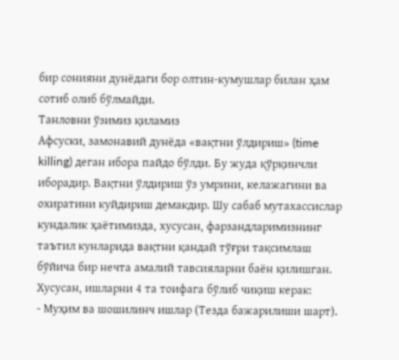бир сонияни дунёдаги бор олтин-кумушлар билан ҳам сотиб олиб бўлмайди.
Танловни ўзимиз қиламиз
Афсуски, замонавий дунёда «вақтни ўлдириш» (time killing) деган ибора пайдо бўлди. Бу жуда қўрқинчли иборадир. Вақтни ўлдириш ўз умрини, келажагини ва охиратини куйдириш демакдир. Шу сабаб мутахассислар кундалик ҳаётимизда, хусусан, фарзандларимизнинг таътил кунларида вақтни қандай тўғри тақсимлаш бўйича бир нечта амалий тавсияларни баён қилишган.
Хусусан, ишларни 4 та тоифага бўлиб чиқиш керак:
- Муҳим ва шошилинч ишлар (Тезда бажарилиши шарт).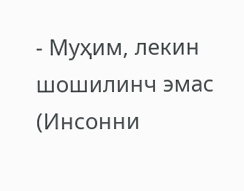- Муҳим, лекин шошилинч эмас (Инсонни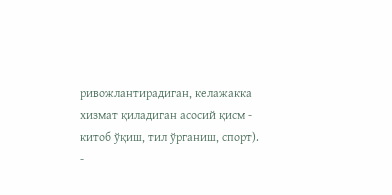ривожлантирадиган, келажакка хизмат қиладиган асосий қисм - китоб ўқиш, тил ўрганиш, спорт).
-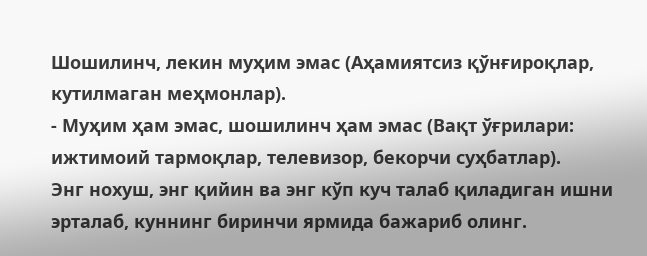Шошилинч, лекин муҳим эмас (Аҳамиятсиз қўнғироқлар, кутилмаган меҳмонлар).
- Муҳим ҳам эмас, шошилинч ҳам эмас (Вақт ўғрилари: ижтимоий тармоқлар, телевизор, бекорчи суҳбатлар).
Энг нохуш, энг қийин ва энг кўп куч талаб қиладиган ишни эрталаб, куннинг биринчи ярмида бажариб олинг.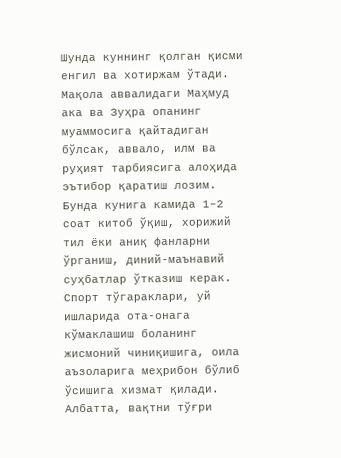Шунда куннинг қолган қисми енгил ва хотиржам ўтади.
Мақола аввалидаги Маҳмуд ака ва Зуҳра опанинг муаммосига қайтадиган бўлсак, аввало, илм ва руҳият тарбиясига алоҳида эътибор қаратиш лозим. Бунда кунига камида 1–2 соат китоб ўқиш, хорижий тил ёки аниқ фанларни ўрганиш, диний-маънавий суҳбатлар ўтказиш керак.
Спорт тўгараклари, уй ишларида ота-онага кўмаклашиш боланинг жисмоний чиниқишига, оила аъзоларига меҳрибон бўлиб ўсишига хизмат қилади. Албатта, вақтни тўғри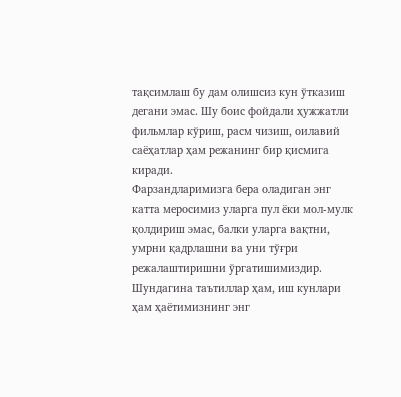тақсимлаш бу дам олишсиз кун ўтказиш дегани эмас. Шу боис фойдали ҳужжатли фильмлар кўриш, расм чизиш, оилавий саёҳатлар ҳам режанинг бир қисмига киради.
Фарзандларимизга бера оладиган энг катта меросимиз уларга пул ёки мол-мулк қолдириш эмас, балки уларга вақтни, умрни қадрлашни ва уни тўғри режалаштиришни ўргатишимиздир. Шундагина таътиллар ҳам, иш кунлари ҳам ҳаётимизнинг энг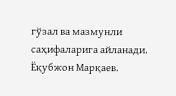гўзал ва мазмунли саҳифаларига айланади.
Ёқубжон Марқаев.